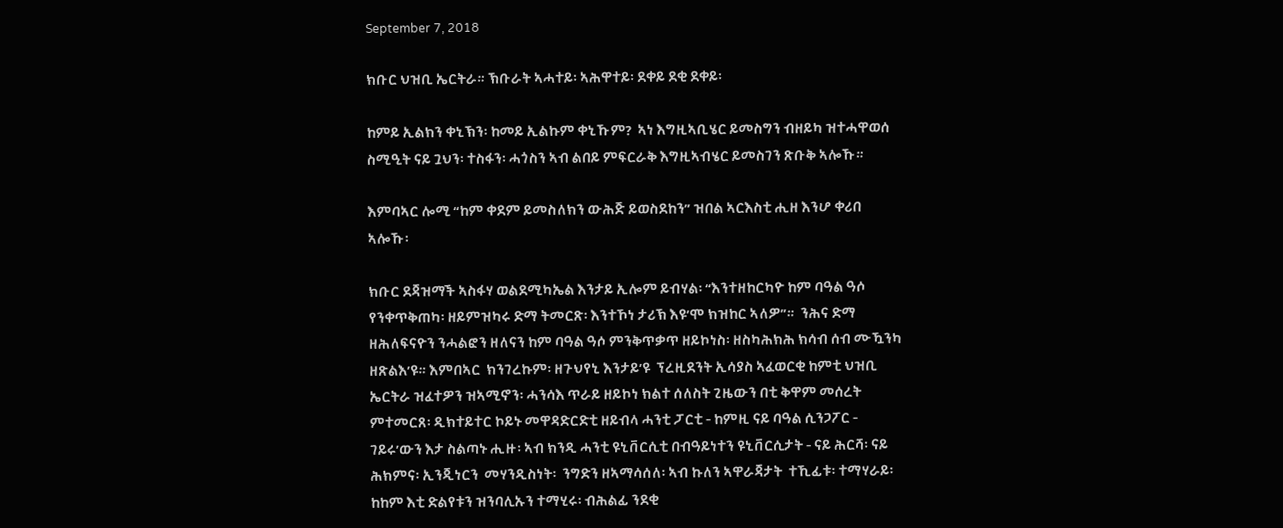September 7, 2018

ክቡር ህዝቢ ኤርትራ። ኽቡራት ኣሓተይ፡ ኣሕዋተይ፡ ደቀይ ደቂ ደቀይ፡

ከምይ ኢልክን ቀኒኽን፡ ከመይ ኢልኩም ቀኒኹም?  ኣነ እግዚኣቢሄር ይመስግን ብዘይካ ዝተሓዋወሰ ስሚዒት ናይ ጓህን፡ ተስፋን፡ ሓጎስን ኣብ ልበይ ምፍርራቅ እግዚኣብሄር ይመስገን ጽቡቅ ኣሎኹ።

እምባኣር ሎሚ “ከም ቀደም ይመስለክን ውሕጅ ይወስደከን” ዝበል ኣርእስቲ ሒዘ እንሆ ቀሪበ ኣሎኹ፡

ክቡር ደጃዝማች ኣስፋሃ ወልደሚካኤል እንታይ ኢሎም ይብሃል፡ “እንተዘከርካዮ ከም ባዓል ዓሶ የንቀጥቅጠካ፡ ዘይምዝካሩ ድማ ትመርጽ፡ እንተኾነ ታሪኽ እዩ’ሞ ክዝከር ኣለዎ”።  ንሕና ድማ ዘሕለፍናዮን ንሓልፎን ዘለናን ከም ባዓል ዓሶ ምንቅጥቃጥ ዘይኮነስ፡ ዘስካሕክሕ ክሳብ ሰብ ሙዃንካ ዘጽልእ’ዩ። እምበኣር  ክንገረኩም፡ ዘጉህየኒ እንታይ’ዩ  ፕረዚደንት ኢሳያስ ኣፈወርቂ ከምቲ ህዝቢ ኤርትራ ዝፈተዎን ዝኣሚኖን፡ ሓንሳእ ጥራይ ዘይኮነ ክልተ ሰለስት ጊዜውን በቲ ቅዋም መሰረት ምተመርጸ፡ ዲክተይተር ኮይኑ መዋዳድርድቲ ዘይብላ ሓንቲ ፓርቲ - ከምዚ ናይ ባዓል ሲንጋፖር - ገይሩ’ውን እታ ስልጣኑ ሒዙ፡ ኣብ ክንዲ ሓንቲ ዩኒቨርሲቲ በብዓይነተን ዩኒቨርሲታት - ናይ ሕርሻ፡ ናይ ሕክምና፡ ኢንጂነርን  መሃንዲስነት፡  ንግድን ዘኣማሳሰለ፡ ኣብ ኩለን ኣዋራጃታት  ተኺፊቱ፡ ተማሃራይ፡ ከከም እቲ ድልየቱን ዝንባሊኡን ተማሂሩ፡ ብሕልፊ ንደቂ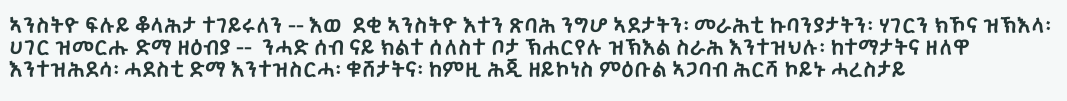ኣንስትዮ ፍሉይ ቆላሕታ ተገይሩለን -- እወ  ደቂ ኣንስትዮ እተን ጽባሕ ንግሆ ኣደታትን፡ መራሕቲ ኩባንያታትን፡ ሃገርን ክኾና ዝኽእላ፡ ሀገር ዝመርሑ ድማ ዘዕብያ --  ንሓድ ሰብ ናይ ክልተ ሰለስተ ቦታ ኽሐርየሉ ዝኽእል ስራሕ እንተዝህሉ፡ ከተማታትና ዘለዋ እንተዝሕደሳ፡ ሓደስቲ ድማ እንተዝስርሓ፡ ቁሸታትና፡ ከምዚ ሕጂ ዘይኮነስ ምዕቡል ኣጋባብ ሕርሻ ኮይኑ ሓረስታይ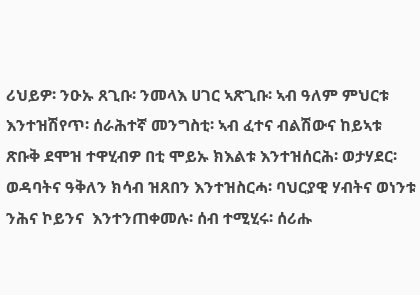ሪህይዎ፡ ንዑኡ ጸጊቡ፡ ንመላእ ሀገር ኣጽጊቡ፡ ኣብ ዓለም ምህርቱ እንተዝሽየጥ፡ ሰራሕተኛ መንግስቲ፡ ኣብ ፈተና ብልሽውና ከይኣቱ ጽቡቅ ደሞዝ ተዋሂብዎ በቲ ሞይኡ ክእልቱ እንተዝሰርሕ፡ ወታሃደር፡ ወዳባትና ዓቅለን ክሳብ ዝጸበን እንተዝስርሓ፡ ባህርያዊ ሃብትና ወነንቱ ንሕና ኮይንና  እንተንጠቀመሉ፡ ሰብ ተሚሂሩ፡ ሰሪሑ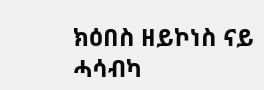ክዕበስ ዘይኮነስ ናይ ሓሳብካ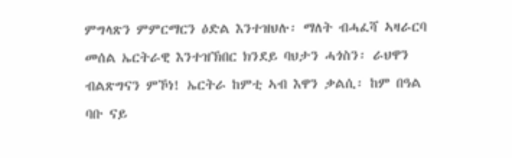ምግላጽን ምምርማርን ዕድል እንተዝህሉ፡ ማለት ብሓፈሻ ኣዛራርባ መሰል ኤርትራዊ እንተዝኽበር ክንደይ ባህታን ሓጎስን፡ ራህዋን ብልጽግናን ምኾነ! ኤርትራ ከምቲ ኣብ እዋን ቃልሲ፡ ከም በዓል ባቡ ናይ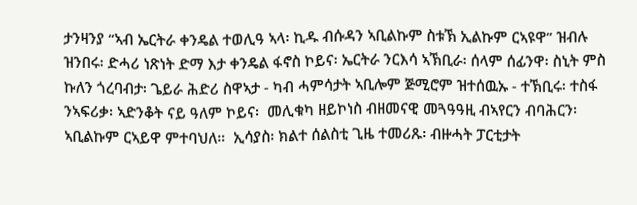ታንዛንያ “ኣብ ኤርትራ ቀንዴል ተወሊዓ ኣላ፡ ኪዱ ብሱዳን ኣቢልኩም ስቱኽ ኢልኩም ርኣዩዋ” ዝብሉ ዝንበሩ፡ ድሓሪ ነጽነት ድማ እታ ቀንዴል ፋኖስ ኮይና፡ ኤርትራ ንርእሳ ኣኽቢራ፡ ሰላም ሰፊንዋ፡ ስኒት ምስ ኩለን ጎረባብታ፡ ጌይራ ሕድሪ ስዋኣታ - ካብ ሓምሳታት ኣቢሎም ጅሚሮም ዝተሰዉኡ - ተኽቢሩ፡ ተስፋ ንኣፍሪቃ፡ ኣድንቆት ናይ ዓለም ኮይና፡  መሊቁካ ዘይኮነስ ብዘመናዊ መጓዓዓዚ ብኣየርን ብባሕርን፡  ኣቢልኩም ርኣይዋ ምተባህለ።  ኢሳያስ፡ ክልተ ሰልስቲ ጊዜ ተመሪጹ፡ ብዙሓት ፓርቲታት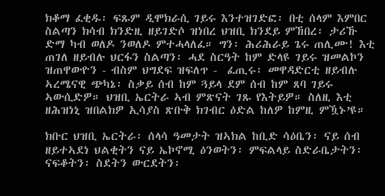ክቆማ ፈቂዱ፡ ፍጹም ዲሞክራሲ ገይሩ እንተዝገድፎ፡ በቲ ሰላም እምበር ስልጣን ክሳብ ክንድዚ ዘይገድሶ ዝነበረ ህዝቢ ክንደይ ምኸበረ፡ ታሪኹ ድማ ካብ ወለዶ ንወለዶ ምተሓላለፈ። ግን፡ ሕሪሕራይ ጌሩ ጠሊሙ! እቲ ጠገለ ዘይብሉ ህርፋን ስልጣን፡ ሓደ ስርዓት ከም ድላዩ ገይሩ ዝመልኮን ዝጠዋውዮን - ብስም ህግደፍ ዝፍለጥ -  ፈጢሩ፡ መዋዳድርቲ ዘይብሉ ኣረሜናዊ ጭካኔ፡ ስቃይ ሰብ ከም ጓይላ ደም ሰብ ከም ጸባ ገይሩ ኣውሲድዎ። ህዝቢ ኤርትራ ኣብ ምጽናት ገጹ የእትይዎ። ስለዚ እቲ ዘሕዝነኒ ዝበልክዎ ኢሳያስ ጽቡቅ ክገብር ዕድል ከለዎ ከምዚ ምዃኑ’ዩ።

ክቡር ህዝቢ ኤርትራ፡ ሰላሳ ዓመታት ዝኣክል ከቢድ ሳዕቤን፡ ናይ ሰብ ዘይተኣደነ ህልቂትን ናይ ኤኮኖሚ ዕንወትን፡ ምፍልላይ ስድራቤታትን፡ ናፍቆትን፡ ስደትን ውርደትን፡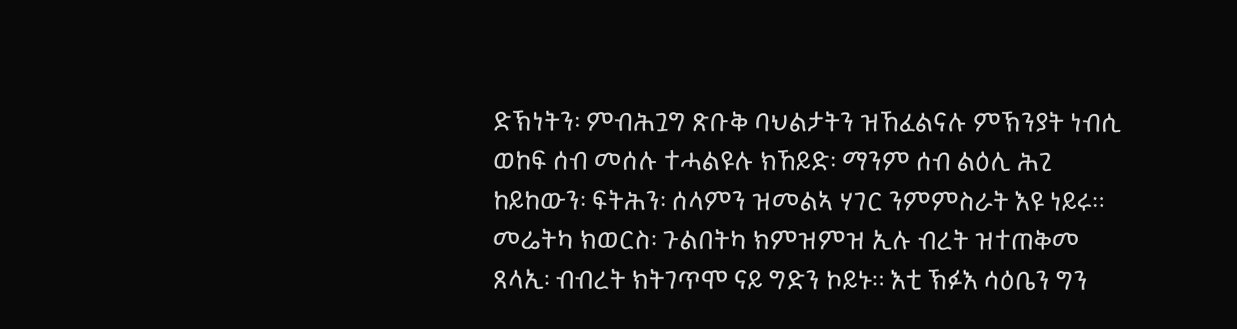ድኽነትን፡ ምብሕጓግ ጽቡቅ ባህልታትን ዝኸፈልናሉ ምኽንያት ነብሲ ወከፍ ሰብ መሰሉ ተሓልዩሉ ክኸይድ፡ ማንም ሰብ ልዕሊ ሕጊ ከይከውን፡ ፍትሕን፡ ሰላምን ዝመልኣ ሃገር ንምምስራት እዩ ነይሩ።   መሬትካ ክወርስ፡ ጉልበትካ ክምዝምዝ ኢሉ ብረት ዝተጠቅመ ጸላኢ፡ ብብረት ክትገጥሞ ናይ ግድን ኮይኑ። እቲ ኽፉእ ሳዕቤን ግን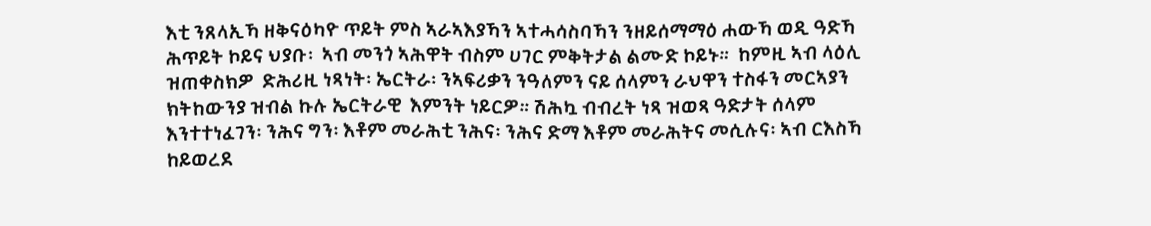እቲ ንጸላኢኻ ዘቅናዕካዮ ጥይት ምስ ኣራኣእያኻን ኣተሓሳስባኻን ንዘይሰማማዕ ሐውኻ ወዲ ዓድኻ ሕጥይት ኮይና ህያቡ፡  ኣብ መንጎ ኣሕዋት ብስም ሀገር ምቅትታል ልሙድ ኮይኑ።  ከምዚ ኣብ ላዕሊ ዝጠቀስክዎ  ድሕሪዚ ነጻነት፡ ኤርትራ፡ ንኣፍሪቃን ንዓለምን ናይ ሰላምን ራህዋን ተስፋን መርኣያን ክትከውንያ ዝብል ኩሉ ኤርትራዊ  እምንት ነይርዎ። ሽሕኳ ብብረት ነጻ ዝወጻ ዓድታት ሰላም እንተተነፈገን፡ ንሕና ግን፡ እቶም መራሕቲ ንሕና፡ ንሕና ድማ እቶም መራሕትና መሲሉና፡ ኣብ ርእስኻ ከይወረደ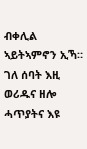ብቀሊል ኣይትኣምኖን ኢኻ።  ገለ ሰባት እዚ ወሪዱና ዘሎ ሓጥያትና እዩ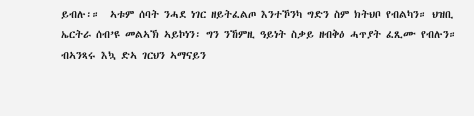ይብሉ፡።  ኣቱም ሰባት ንሓደ ነገር ዘይትፈልጦ እንተኾንካ ግድን ስም ክትህቦ የብልካን። ህዝቢ ኤርትራ ሰብ’ዩ መልኣኽ ኣይኮነን፡ ግን ንኸምዚ ዓይነት ስቃይ ዘብቅዕ ሓጥያት ፈጺሙ የብሉን። ብኣንጻሩ እኳ ድኣ ገርህን ኣማናይን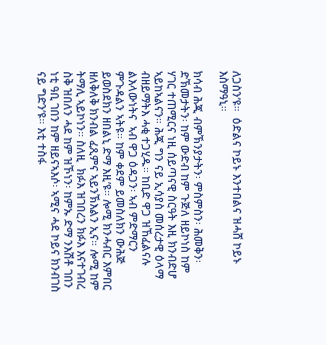ለጋስን’ዩ።  ዕድልና ኮይኑ እንተበልና ዝሓሸ ኮይኑ እስማዓኒ።

ክሳብ ሕጂ ብምኽንያታትን፡ ምስምስን፡ ሕመቅን፡ ድኽመታትን፡ ከም ውድብ ከም ጉጅለ ዘይኮነስ ከም ሃገር ተጠሚርና ነዚ ሰይጣናዊ ስርዓት እዚ ክንብድሆ ኣይከኣልናን። ሕጂ ግን ናይ ኢሳያስ መሰረታዊ ዕላማ ብዘይማትእ ሓቂ ተጋሂዱ። ከቢድ ዋጋ ዝኸፈልናሉ ልእላውነትና  ኣብ ዋጋ ዕዳጋን፡ ኣብ ምድማርን ምጉዳልን ኣትዩ። ከም ቀደም ይመስለክን ውሕጅ ይወስደክን ዘበልኒ ድማ እዚ’ዩ። ሎሚ ክንሓብር እምበር ዘለቅለቅ ክንብል ፈጺምና ኣይንኽእልን ኢና። ሎሚ ከም ትማሊ ኣይኮነን። ስለዚ  ክፉእ ዝገበረን ክፉእ እናተገብረ ስቅ ዝበለን ሓደ ከም ዝኾነን፡ ከምኡ ድማ ንእሽቶ ገበን ነቲ ዓቢ ገበን ከም ዘይናኣእሶ፡ ኣሚና ሓደ ኮይና ክንብገስ ናይ ግድን’ዩ። እቲ ተስፋ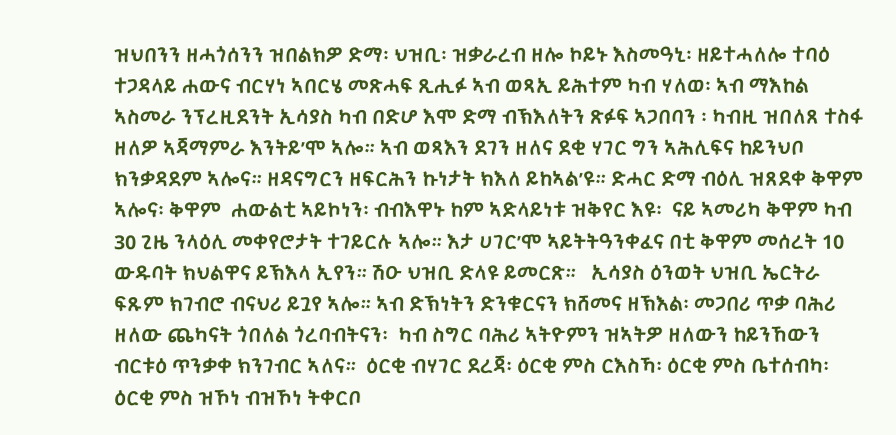ዝህበንን ዘሓጎሰንን ዝበልክዎ ድማ፡ ህዝቢ፡ ዝቃራረብ ዘሎ ኮይኑ እስመዓኒ፡ ዘይተሓለሎ ተባዕ ተጋዳላይ ሐውና ብርሃነ ኣበርሄ መጽሓፍ ጺሒፉ ኣብ ወጻኢ ይሕተም ካብ ሃለወ፡ ኣብ ማእከል ኣስመራ ንፕረዚደንት ኢሳያስ ካብ በድሆ እሞ ድማ ብኽእለትን ጽፉፍ ኣጋበባን ፡ ካብዚ ዝበለጸ ተስፋ ዘለዎ ኣጃማምራ እንትይ’ሞ ኣሎ። ኣብ ወጻእን ደገን ዘለና ደቂ ሃገር ግን ኣሕሊፍና ከይንህቦ ክንቃዳደም ኣሎና። ዘዳናግርን ዘፍርሕን ኩነታት ክእለ ይከኣል’ዩ። ድሓር ድማ ብዕሊ ዝጸደቀ ቅዋም ኣሎና፡ ቅዋም  ሐውልቲ ኣይኮነን፡ ብብእዋኑ ከም ኣድላይነቱ ዝቅየር እዩ፡  ናይ ኣመሪካ ቅዋም ካብ 30 ጊዜ ንላዕሊ መቀየሮታት ተገይርሉ ኣሎ። እታ ሀገር’ሞ ኣይትትዓንቀፈና በቲ ቅዋም መሰረት 10 ውዱባት ክህልዋና ይኽእላ ኢየን። ሽዑ ህዝቢ ድላዩ ይመርጽ።   ኢሳያስ ዕንወት ህዝቢ ኤርትራ ፍጹም ክገብሮ ብናህሪ ይጓየ ኣሎ። ኣብ ድኽነትን ድንቁርናን ክሸመና ዘኽእል፡ መጋበሪ ጥቃ ባሕሪ ዘለው ጨካናት ጎበለል ጎረባብትናን፡  ካብ ስግር ባሕሪ ኣትዮምን ዝኣትዎ ዘለውን ከይንኸውን ብርቱዕ ጥንቃቀ ክንገብር ኣለና።  ዕርቂ ብሃገር ደረጃ፡ ዕርቂ ምስ ርእስኻ፡ ዕርቂ ምስ ቤተሰብካ፡ ዕርቂ ምስ ዝኾነ ብዝኾነ ትቀርቦ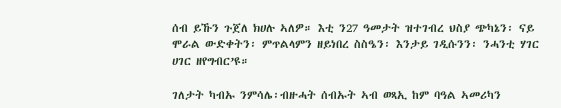ሰብ ይኹን ጉጀለ ክሀሉ ኣለዎ። እቲ ን27 ዓመታት ዝተገብረ ህስያ ጭካኔን፡ ናይ ሞራል ውድቀትን፡ ምጥልላምን ዘይነበረ ስስዔን፡ እንታይ ገዲሱንን፡ ንሓንቲ ሃገር ሀገር ዘየግብር’ዩ።

ገለታት ካብኡ ንምሳሌ፡ብዙሓት ሰብኡት ኣብ ወጻኢ ከም ባዓል ኣመሪካን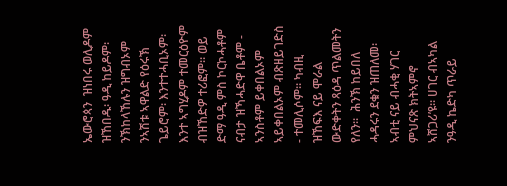ኤውሮጳን  ዝነበሩ ወሊዶም ዝኸበዱ፡ ዓዲ ከይዶም፡ ንኽከላኸሉን ዝግብኦም ንኣሽቱ ኣዋልድ የዕሩኽ ጌይሮም፡ እንተተሓቢኦም፡ እንተ ኣግሂዶም ተመርዕዮም ብዝኸድዎ ተሪፎም። ወይ ድማ ዓዲ ምስ ኮርኮሓቶም ናብታ ዝኻሓድዋ ቤቶም -  ኣንስቶም ይቀበልኦም ኣይቀበልኦም ብጽዘይገድስ - ተመሊሶም። ካብዚ ዝኸፍእ ናይ ሞራል ውድቀትን ጻዕዳ ጥልመትን የለን።  ሕንኽ ከይበለ ሓዳሩን ደቁን ዝጠለመ፡ ኣብቲ ናይ ብሓቂ ሃገር ምህናጽ ክትኣምኖ ኣሸጋሪ’ዩ። ሀገር ብኣካል ንዓዲ ኬድካ ጥራይ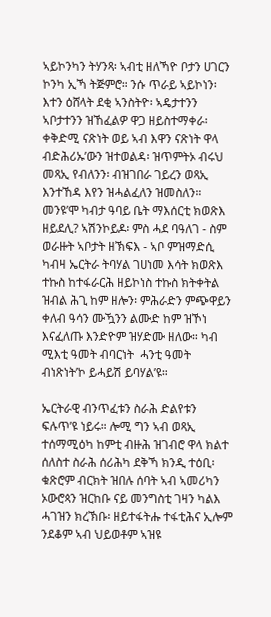ኣይኮንካን ትሃንጻ፡ ኣብቲ ዘለኻዮ ቦታን ሀገርን ኮንካ ኢኻ ትጅምሮ። ንሱ ጥራይ ኣይኮነን፡  እተን ዕሸላት ደቂ ኣንስትዮ፡ ኣዴታተንን ኣቦታተንን ዝኸፈልዎ ዋጋ ዘይስተማቀራ፡ ቀቅድሚ ናጽነት ወይ ኣብ እዋን ናጽነት ዋላ ብድሕሪኡ’ውን ዝተወልዳ፡ ዝጥምትኦ ብሩህ መጻኢ የብለንን፡ ብዝገበራ ገይረን ወጻኢ እንተኸዳ እየን ዝሓልፈለን ዝመስለን።  መንዩ’ሞ ካብታ ዓባይ ቤት ማእሰርቲ ክወጽእ ዘይደሊ? ኣሽንኮይዶ፡ ምስ ሓደ ባዓለገ - ስም  ወራዙት ኣቦታት ዘኽፍእ - ኣቦ ምዝማድሲ  ካብዛ ኤርትራ ትባሃል ገሀነመ እሳት ክወጽእ ተኩስ ከተፋራርሕ ዘይኮነስ ተኩስ ክትቀትል ዝብል ሕጊ ከም ዘሎን፡ ምሕራድን ምጭዋይን ቀለብ ዓሳን ሙዃንን ልሙድ ከም ዝኾነ እናፈለጡ እንድዮም ዝሃድሙ ዘለው። ካብ ሚእቲ ዓመት ብባርነት  ሓንቲ ዓመት ብነጽነት’ኮ ይሓይሽ ይባሃል’ዩ።

ኤርትራዊ ብንጥፈቱን ስራሕ ድልየቱን ፍሉጥ’ዩ ነይሩ። ሎሚ ግን ኣብ ወጻኢ ተሰማሚዕካ ከምቲ ብዙሕ ዝገብሮ ዋላ ክልተ ሰለስተ ስራሕ ሰሪሕካ ደቅኻ ክንዲ ተዕቢ፡ ቁጽሮም ብርክት ዝበሉ ሰባት ኣብ ኣመሪካን ኦውሮጳን ዝርከቡ ናይ መንግስቲ ገዛን ካልእ ሓገዝን ክረኽቡ፡ ዘይተፋትሑ ተፋቲሕና ኢሎም ንደቆም ኣብ ህይወቶም ኣዝዩ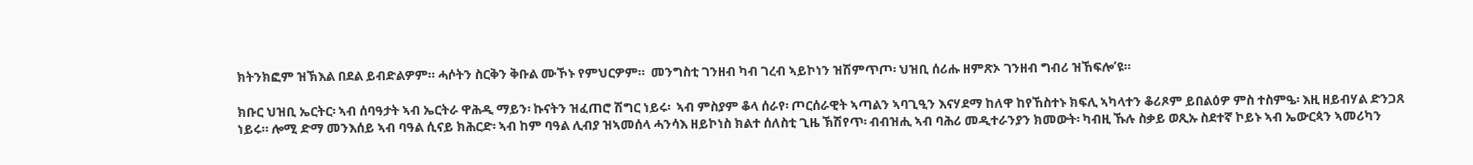ክትንክፎም ዝኽእል በደል ይብድልዎም። ሓሶትን ስርቅን ቅቡል ሙኾኑ የምህርዎም።  መንግስቲ ገንዘብ ካብ ገረብ ኣይኮነን ዝሽምጥጦ፡ ህዝቢ ሰሪሑ ዘምጽኦ ገንዘብ ግብሪ ዝኸፍሎ’ዩ።

ክቡር ህዝቢ ኤርትር፡ ኣብ ሰባዓታት ኣብ ኤርትራ ዋሕዲ ማይን፡ ኩናትን ዝፈጠሮ ሽግር ነይሩ፡  ኣብ ምስያም ቆላ ሰራየ፡ ጦርሰራዊት ኣጣልን ኣባጊዒን እናሃደማ ከለዋ ከየኸስተኑ ክፍሊ ኣካላተን ቆሪጾም ይበልዕዎ ምስ ተስምዔ፡ እዚ ዘይብሃል ድንጋጸ ነይሩ። ሎሚ ድማ መንእሰይ ኣብ ባዓል ሲናይ ክሕርድ፡ ኣብ ከም ባዓል ሊብያ ዝኣመሰላ ሓንሳእ ዘይኮነስ ክልተ ሰለስቲ ጊዜ ኽሽየጥ፡ ብብዝሒ ኣብ ባሕሪ መዲተራንያን ክመውት፡ ካብዚ ኹሉ ስቃይ ወጺኡ ስደተኛ ኮይኑ ኣብ ኤውርጳን ኣመሪካን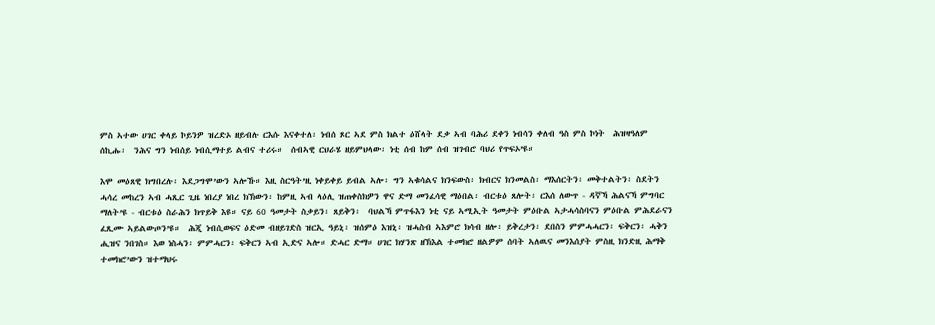ምስ ኣተው ሀገር ቀላይ ኮይንዎ ዝረድኦ ዘይብሉ ርእሱ እናቀተለ፡ ነብሰ ጾር ኣደ ምስ ክልተ ዕሸላት ደቃ ኣብ ባሕሪ ደቀን ነብሳን ቀለብ ዓስ ምስ ኮነት  ሕዝዛዓለም ሰኪሑ፡  ንሕና ግን ነብሰይ ነብሲማተይ ልብና ተሪሩ።  ሰብኣዊ ርህራሄ ዘይምህላው፡ ነቲ ሰብ ከም ሰብ ዝገብሮ ባህሪ የጥፍኦ’ዩ።

እሞ መዕጸዊ ክግበረሉ፡ እደጋግሞ’ውን ኣሎኹ። እዚ ስርዓት’ዚ ነቀይቀይ ይብል ኣሎ፡ ግን ኣቁሳልና ክንፍውስ፡ ክብርና ክንመልስ፡ ማእሰርትን፡ መቅተልትን፡ ስደትን ሓሳረ መከረን ኣብ ሓጺር ጊዜ ነበረያ ነበረ ክኽውን፡ ከምዚ ኣብ ላዕሊ ዝጠቀስክዎን ዋና ድማ መንፈሳዊ ማዕበል፡ ብርቱዕ ጸሎት፡ ርእሰ ለውጥ - ዳኛኻ ሕልናኻ ምግባር ማለት’ዩ - ብርቱዕ ስራሕን ክጥይቅ እዩ። ናይ 60 ዓመታት ስቃይን፡ ጸይቅን፡  ባህልኻ ምጥፋእን ነቲ ናይ ኣሚኢት ዓመታት ምዕቡል ኣታሓሳስባናን ምዕቡል ምሕደራናን ፈጺሙ ኣይልውጦን’ዩ።  ሕጂ ነብሲወፍና ዕድመ ብዘይገድስ ዝርኢ ዓይኒ፡ ዝሰምዕ እዝኒ፡ ዝሓስብ ኣእምሮ ክሳብ ዘሎ፡ ይቅረታን፡ ደበስን ምምሓሓርን፡ ፍቅርን፡ ሓቅን ሒዝና ንበገስ። እወ ነስሓን፡ ምምሓርን፡ ፍቅርን ኣብ ኢድና ኣሎ። ድሓር ድማ። ሀገር ክሃንጽ ዘኽእል ተመክሮ ዘልዎም ሰባት ኣለዉና መንእሰያት ምስዚ ክንድዚ ሕማቅ ተመክሮ’ውን ዝተማህሩ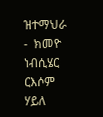ዝተማህራ -  ክመዮ ነብሲሄር ርእሶም ሃይለ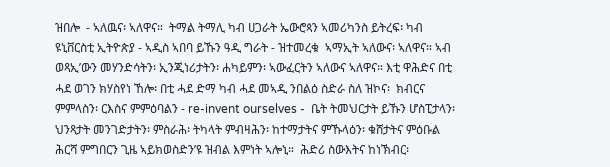ዝበሎ  - ኣለዉና፡ ኣለዋና።  ትማል ትማሊ ካብ ሀጋራት ኤውሮጳን ኣመሪካንስ ይትረፍ፡ ካብ ዩኒቨርስቲ ኢትዮጵያ - ኣዲስ ኣበባ ይኹን ዓዲ ግራት - ዝተመረቁ  ኣማኢት ኣለውና፡ ኣለዋና። ኣብ ወጻኢ’ውን መሃንድሳትን፡ ኢንጂነሪታትን፡ ሐካይምን፡ ኣውፈርትን ኣለውና ኣለዋና። እቲ ዋሕድና በቲ ሓደ ወገን ክሃስየነ ኸሎ፡ በቲ ሓደ ድማ ካብ ሓደ መኣዲ ንበልዕ ስድራ ስለ ዝኮና፡  ክብርና ምምላስን፡ ርእስና ምምዕባልን - re-invent ourselves -  ቤት ትመህርታት ይኹን ሆስፒታላን፡ ህንጻታት መንገድታትን፡ ምስራሕ፡ ትካላት ምብዛሕን፡ ከተማታትና ምኹላዕን፡ ቁሸታትና ምዕቡል ሕርሻ ምግበርን ጊዜ ኣይክወስድን’ዩ ዝብል እምነት ኣሎኒ።  ሕድሪ ስውእትና ከነኽብር፡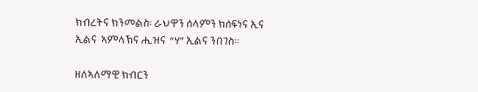ክብረትና ክንመልስ፡ ራህዋን ሰላምን ክሰፍነና ኢና ኢልና  ኣምላኽና ሒዝና  “ሃ” ኢልና ንበገስ።

ዘለኣለማዊ ክብርን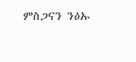ምስጋናን ንዕኡ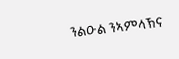ንልዑል ንኣምላኽና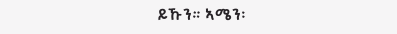ይኹን። ኣሜን፡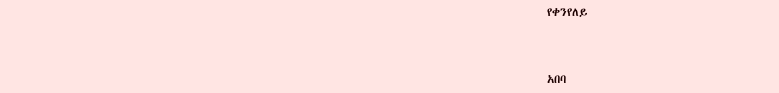የቀንየለይ



አበባ